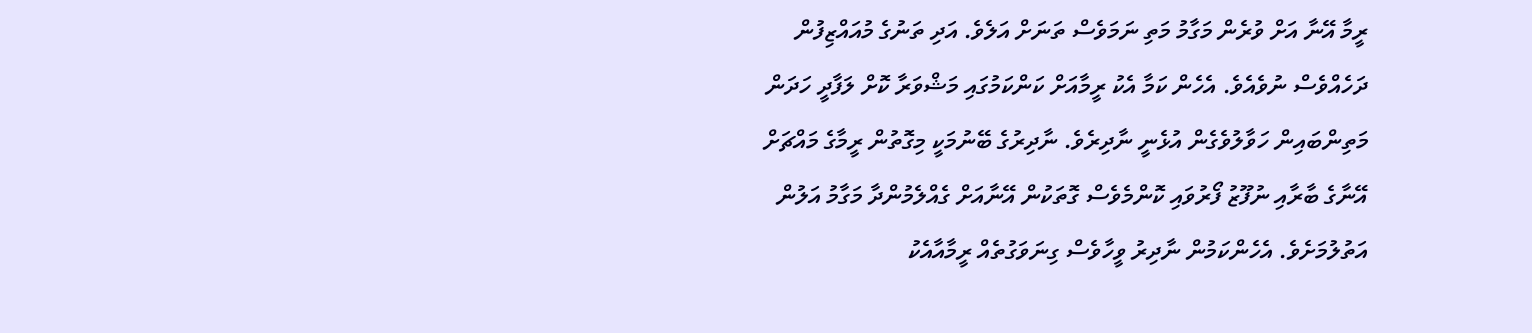ރީމާ އޭނާ އަށް ވުރެން މަގާމު މަތި ނަމަވެސް ތަނަށް އަލެވެ. އަދި ތަނުގެ މުއައްޒިފުން ދަހެއްވެސް ނުވެއެވެ. އެހެން ކަމާ އެކު ރީމާއަށް ކަންކަމުގައި މަޝްވަރާ ކޮށް ލަފާދީ ހަދަން މަތިންބައިން ހަވާލުވެގެން އުޅެނީ ނާދިރެވެ. ނާދިރުގެ ބޭނުމަކީ މިގޮތުން ރީމާގެ މައްޗަށް އޭނާގެ ބާރާއި ނުފޫޒު ފޯރުވައި ކޮންމެވެސް ގޮތަކުން އޭނާއަށް ގެއްލެމުންދާ މަގާމު އަލުން އަތުލުމަށެވެ. އެހެންކަމުން ނާދިރު ވީހާވެސް ގިނަވަގުތެއް ރީމާއާއެކު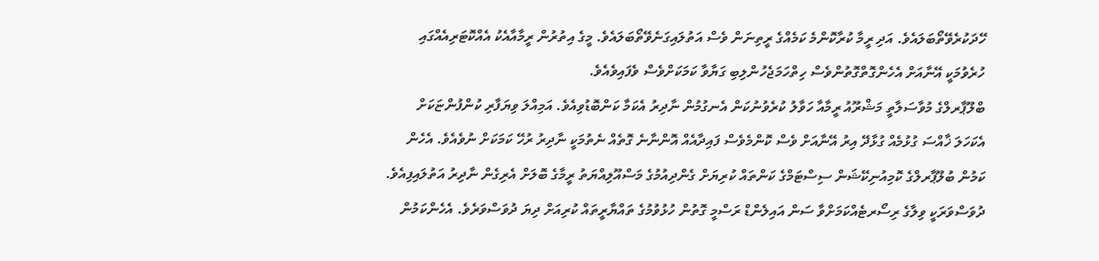ހޭދަކުރެވޭތޯބަލައެވެ. އަދި ރީމާ ކުރާކޮންމެ ކަމެއްގެ ރީތިނަން ވެސް އަތުލައިގަނެވޭތޯބަލައެވެ. މީގެ އިތުރުން ރީމާއާއެކު އެއްކޮޓަރިއެއްގައި ހުރެވުމަކީ އޭނާއަށް އެހެންގޮތްގޮތުންވެސް ހިތްހަމަޖެހުންލިބި ގަޔާވާ ކަމަކަށްވެސް ވެފައިވެއެވެ.
ބްލޫޕާރލްގެ މުވާސަލާތީ މަޝްރޫއު ރީމާއާ ހަވާލު ކުރެވުނުކަން އެނގުމުން ނާދިރު އެކަމާ ކަންބޮޑުވިއެވެ. އަމިއްލަ ވިޔަފާރި ކުންފުންޏަކަށް އެކަހަލަ ޚާއްސަ ގުޅުމެއް ގުޅާދޭ އިރު އޭނާއަށް ވެސް ކޮންމެވެސް ފައިދާއެއް އޮންނާނެ ގޮތެއް ނެތުމަކީ ނާދިރު ރުހޭ ކަމަކަށް ނުވެއެވެ. އެހެން ކަމުން ބުލޫޕާރލްގެ ކޮމިއުނިކޭޝަން ސިސްޓަމްގެ ކަންތައް ކުރިޔަށް ގެންދިއުމުގެ މަސްއޫލިއްޔަތު ރީމާގެ ބޮލަށް އެރިގެން ނާދިރު އަތުލައިފިއެވެ.
ދުވަސްވަރަކީ ވިލާގެ ރިސޯރޓެއްކަމަށްވާ ސަން އައިލެންޑް ރަސްމީ ގޮތުން ހުޅުވުމުގެ ތައްޔާރީތައް ކުރިއަށް ދިޔަ ދުވަސްވަރެވެ. އެހެންކަމުން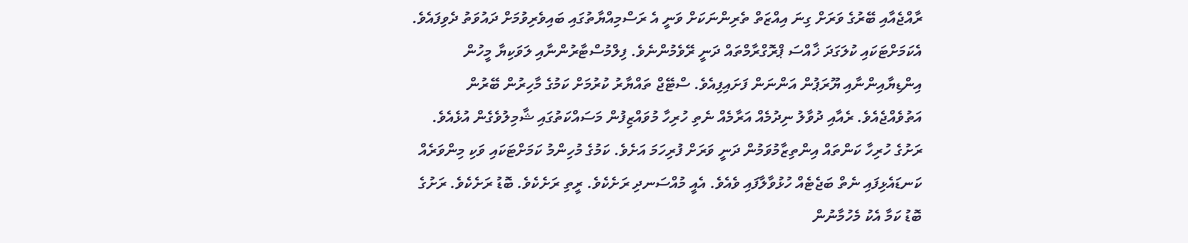ރާއްޖެއާއި ބޭރުގެ ވަރަށް ގިނަ އިއްޒަތް ތެރިންނަކަށް ވަނީ އެ ރަސްމިއްޔާތުގައި ބައިވެރިވުމަށް ދައުވަތު ދެވިފައެވެ. އެކަމަށްޓަކައި ކުލަގަދަ ޚާއްސަ ޕްރޮގްރާމްތައް ދަނީ ރޭވެމުންނެވެ. ފިލްމުސްޓާރުންނާއި ލަވަކިޔާ މީހުން އިންޑިޔާއިންނާއި ޔޫރަޕުން އަންނަން ފަށައިފިއެވެ. ސްޓޭޖް ތައްޔާރު ކުރުމަށް ކަމުގެ މާހިރުން ބޭރުން އަތުވެއްޖެއެވެ. ރެއާއި ދުވާލު ނިދުމެއް އަރާމެއް ނެތި ހުރިހާ މުވައްޒިފުން މަސައްކަތުގައި ޝާމިލުވެގެން އުޅެއެވެ.
ރަށުގެ ހުރިހާ ކަންތައް އިންތިޒާމުވަމުން ދަނީ ވަރަށް ފުރިހަމަ އަށެވެ. ކަމުގެ މުހިންމު ކަމަށްޓަކައި ވަކި މިންވަރެއް ކަނޑައެޅިފައި ނެތް ބަޖެޓެއް ހުޅުވާލާފައި ވެއެވެ. އެއީ މުއްސަނދި ރަށެކެވެ. ރީތި ރަށެކެވެ. ބޮޑު ރަށެކެވެ. ރަށުގެ ބޮޑު ކަމާ އެކު މެހުމާނުން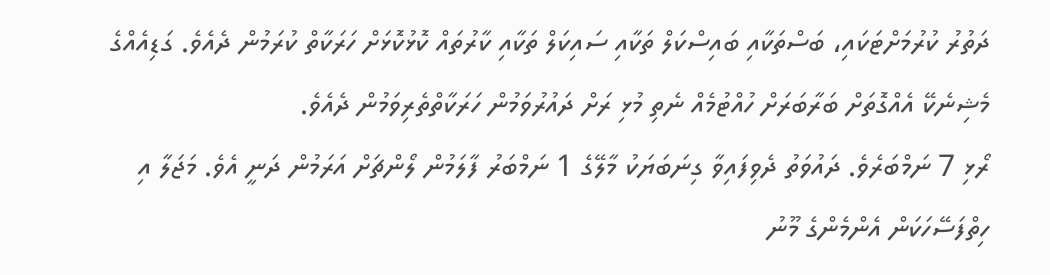ދަތުރު ކުރުމަށްޓަކައި، ބަސްތަކާއި ބައިސްކަލް ތަކާއި ސައިކަލް ތަކާއި ކާރުތައް ކޮޅުކޮޅަށް ހަރަކާތް ކުރަމުން ދެއެވެ. ގަޑިއެއްގެ މެޝިނެކޭ އެއްގޮތަށް ބަރާބަރަށް ހުއްޓުމެއް ނެތި މުޅި ރަށް ދައުރުވަމުން ހަރަކާތްތެރިވަމުން ދެއެވެ.
ރޯޅި 7 ނަމްބަރެވެ. ދައުވަތު ދެވިފައިވާ ގިނަބަޔަކު މާލޭގެ 1 ނަމްބަރު ފާލަމުން ލޯންޗަށް އަރަމުން ދަނީ އެވެ. މަޖަލާ އި ހިތްފަސޭހަކަން އެންމެންގެ މޫނު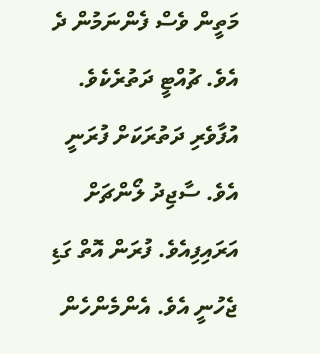މަތީން ވެސް ފެންނަމުން ދެ އެވެ. ޗުއްޓީ ދަތުރެކެވެ. އުފާވެރި ދަތުރަކަށް ފުރަނީ އެވެ. ސާޖިދު ލޯންޗަށް އަރައިފިއެވެ. ފުރަން އޮތް ގަޑި ޖެހުނީ އެވެ. އެންމެންހެން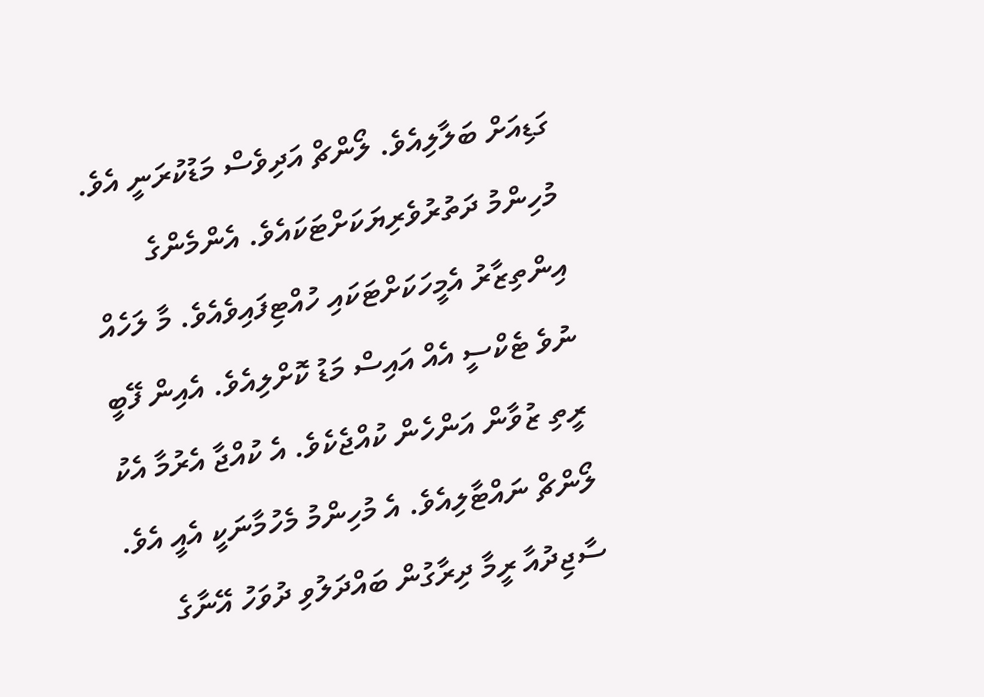ގަޑިއަށް ބަލާލިއެވެ. ލޯންޗް އަދިވެސް މަޑުކުރަނީ އެވެ. މުހިންމު ދަތުރުވެރިޔަކަށްޓަކައެވެ. އެންމެންގެ އިންތިޒާރު އެމީހަކަށްޓަކައި ހުއްޓިފައިވެއެވެ. މާ ލަހެއް ނުވެ ޓެކްސީ އެއް އައިސް މަޑު ކޮށްލިއެވެ. އެއިން ފޭބީ ރީތި ޒުވާން އަންހެން ކުއްޖެކެވެ. އެ ކުއްޖާ އެރުމާ އެކު ލޯންޗް ނައްޓާލިއެވެ. އެ މުހިންމު މެހުމާނަކީ އެއީ އެވެ.
ސާޖިދުއާ ރީމާ ދިރާގުން ބައްދަލުވި ދުވަހު އޭނާގެ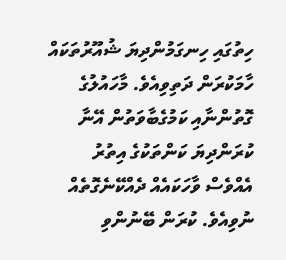ހިތުގައި ހިނގަމުންދިޔަ ޝުއޫރުތަކައް ހާމަކުރަން ދަތިވިއެވެ. މާހައުލުގެ ގޮތުންނާއި ކަމުގެބާވަތުން އޭނާ ކުރަންދިޔަ ކަންތަކުގެ އިތުރު އެއްވެސް ވާހަކައެއް ދެއްކޭނެގޮތެއް ނުވިއެވެ. ކުރަން ބޭނުންވި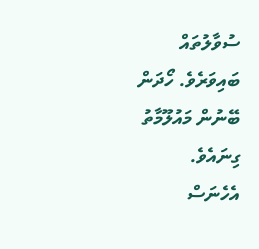ސުވާލުތައް ބައިވަރެވެ. ހޯދަން ބޭނުން މައުލޫމާތު ގިނައެވެ. އެހެނަސް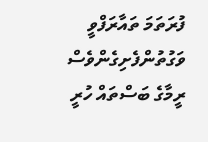ފުރަތަމަ ތައާރަފްވީ ވަގުތުންފެށިގެންވެސް ރީމާގެ ބަސްތައް ހުރީ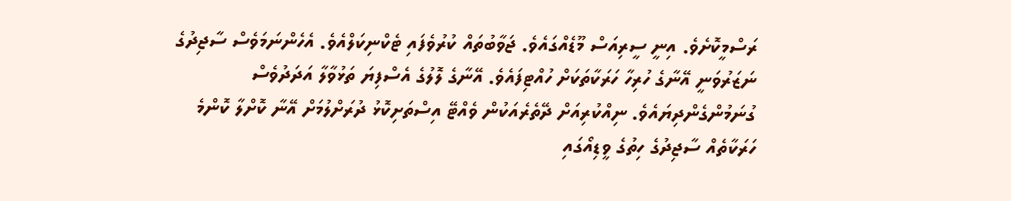ރަސްމީކޮށެވެ. އިނީ ސީރިއަސް މޫޑެއްގައެވެ. ޖަވާބުތައް ކުރުވެފައި ޓެކްނިކަލްއެވެ. އެހެންނަމަވެސް ސާޖިދުގެ ނަޒަރުވަނީ އޭނާގެ ހުރިހާ ހަރަކާތަކަށް ހުއްޓިފައެވެ. އޭނާގެ ލޮލުގެ އެސްފިޔަ ތަޅުވާލާ އަދަދުވެސް ގުނަމުންގެންދިޔައެވެ. ނިއްކުރިއަށް ދޭތެރެއަކުން ވެއްޓޭ އިސްތަށިކޮޅު ދުރަށްލުމަށް އޭނާ ކޮށްލާ ކޮންމެ ހަރަކާތެއް ސާޖިދުގެ ހިތުގެ ވީޑިއޯގައި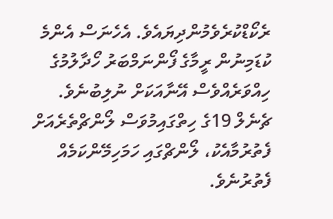ރެކޯޑްކުރެވެމުންދިޔައެވެ. އެހެނަސް އެންމެ ކުޑަމިނުން ރީމާގެ ފޯންނަމްބަރު ހޯދާލުމުގެ ހިއްވަރެއްވެސް އޭނާއަކަށް ނުލިބުނެވެ.
ޗެނެލް 19ގެ ހިތްގައިމުވަސް ލޯންޗްތެރެއަށް ފެތުރުމާއެކު، ލޯންޗްގައި ހަމަހިމޭންކަމެއް ފެތުރުނެވެ.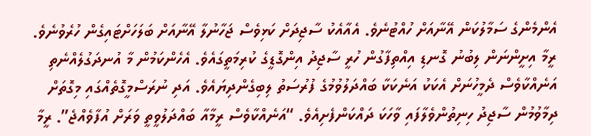އެންމެންގެ ސަމާލުކަން އޭނާއަށް ހުއްޓުނެވެ. އެއާއެކު ސާޖިދަށް ކަޅިވެސް ޖަހާނުލާ އޭނާއަށް ބަލަހަށްޓައިގެން ހުރެވުނެވެ.
ރީމާ އިށީންނަން ލިބުނު ގޮނޑި އިއްތިފާގުން ހުރީ ސާޖިދު އިންގޮޑީގެ ކުރިމަތީގައެވެ. އެހެންކަމުން މާ އުނދަގުލެއްނެތި އަނެއްކާވެސް ދެމީހުނަށް އެކަކު އަނެކަކާ ބައްދަލުވުމުގެ ފުރުސަތު ލިބިގެންދިޔައެވެ. އަދި ނުރަސްމީގޮތެއްގައި މިގޮތަށް ދިމާވުމުން ސާޖިދު ހިނިތުންވެލާފައި ވާހަކަ ދައްކަންފެށިއެވެ. “އަނެއްކާވެސް ރީމާއާ ބައްދަލުވީތީ ވަރަށް އުފާވެއްޖެ”. ރީމާ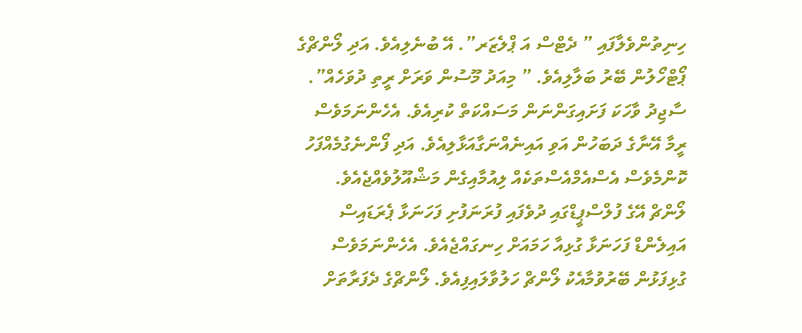ހިނިތުންވެލާފައި ” ދެޓްސް އަ ޕްލެޒަރ”. އޭ ބުނެލިއެވެ. އަދި ލޯންޗްގެ ޕޯޓްހޯލުން ބޭރު ބަލާލިއެވެ. ” މިއަދު މޫސުން ވަރަށް ރީތި ދުވަހެއް”. ސާޖިދު ވާހަކަ ފަށައިގަންނަން މަސައްކަތް ކުރިއެވެ. އެހެންނަމަވެސް ރީމާ އޭނާގެ ދަބަހުން އަވި އައިނެއްނަގާއަޅާލިއެވެ. އަދި ފޯންނެގުމެއްފަހު ކޮންމެވެސް އެސްއެމްއެސްތަކެއް ލިއުމާއިގެން މަޝްއޫލުވެއްޖެއެވެ.
ލޯންޗް އޭގެ ފުލްސްޕީޑްގައި ދުވެފައި ފުރަނަފުށި ފަހަނަޅާ ޕެރަޑައިސް އައިލެންޑް ފަހަނަޅާ ގުޅިއާ ހަމައަށް ހިނގައްޖެއެވެ. އެހެންނަމަވެސް ގުޅިފަޅުން ބޭރުވުމާއެކު ލޯންޗް ހަލުވާލައިފިއެވެ. ލޯންޗްގެ ދެފަރާތަށް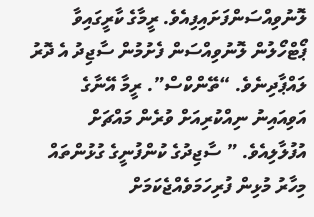ލޮނުވިއްސަންފަށައިފިއެވެ. ރީމާގެ ކާރީގައިވާ ޕޯޓްހޯލުން ލޮނުވިއްސަން ފެށުމުން ސާޖިދު އެ ދޮރު ލައްޕާދިނެވެ. “ތޭންކްސް”. ރީމާ އޭނާގެ އަވިއައިނު ނިއްކުރިއަށް ވުރެން މައްޗަށް އުފުލާލިއެވެ. ” ސާޖިދުގެ ކުންފުނީގެ ގުޅުންތައް މިހާރު މުޅިން ފުރިހަމަވެއްޖެކަމަށް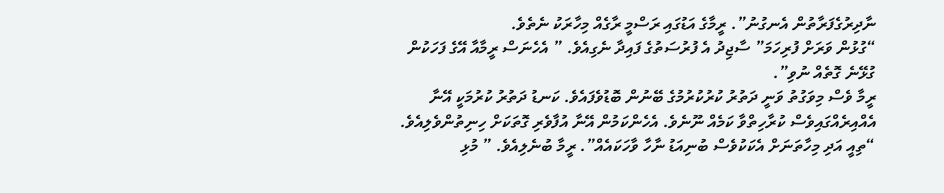ނާދިރުގެފަރާތުން އެނގުނު”. ރީމާގެ އަޑުގައި ރަސްމީ ރާގެއް މިހާރަކު ނެތެވެ.
“ގުޅުން ވަރަށް ފުރިހަމަ” ސާޖިދު އެ ފުރުސަތުގެ ފައިދާ ނެގިއެވެ. ” އެހެނަސް ރީމާއާ އޭގެ ފަހަކުން ގުޅޭނެ ގޮތެއް ނުވި”.
ރީމާ ވެސް މިވަގުތު ވަނީ ދަތުރު ކުރުކުރުމުގެ ބޭނުން ބޮޑުވެފައެވެ. ކަނޑު ދަތުރު ކުރުމަކީ އޭނާ އެއްއިރެއްގައިވެސް ކުރާހިތްވާ ކަމެއް ނޫނެވެ. އެހެންކަމުން އޭނާ އުފާވެރި ގޮތަކަށް ހިނިތުންވެލިއެވެ. “ތިއީ އަދި މިހާތަނަށް އެކަކުވެސް ބުނިއަޑު ނާހާ ވާހަކައެއް”. ރީމާ ބުނެލިއެވެ. ” މުޅި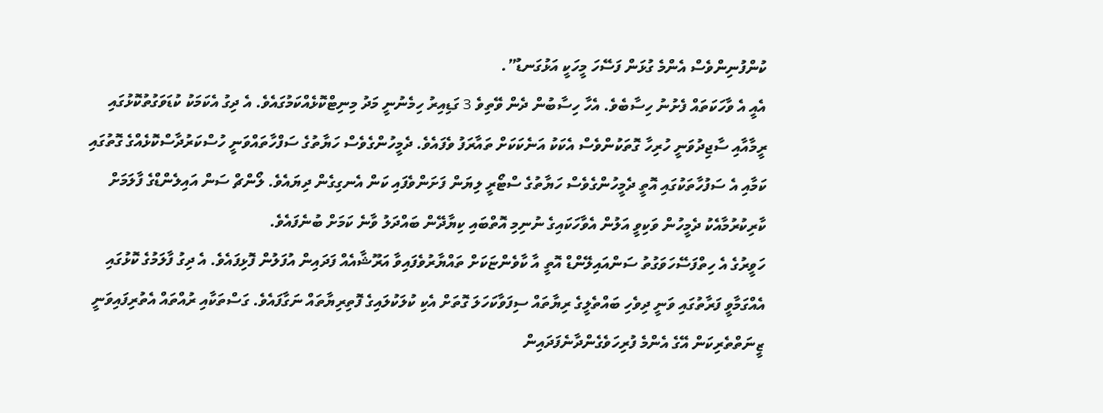ކުންފުނިންވެސް އެންމެ ގުޅަން ފަސޭހަ މީހަކީ އަޅުގަނޑު”.
އެއީ އެ ވާހަކަތައް ފެށުނު ހިސާބެވެ. އެހާ ހިސާބުން ދެން ވޭތިވެ 3 ގަޑިއިރު ހިމެނުނީ މަދު މިނިޓްކޮޅެއްކަމުގައެވެ. އެ ދިގު އެކަމަކު ކުޑަވަގުތުކޮޅުގައި ރީމާއާއި ސާޖިދުވަނީ ހުރިހާ ގޮތަކުންވެސް އެކަކު އަނެކަކަށް ތައާރަފު ވެފައެވެ. ދެމީހުންގެވެސް ހަޔާތުގެ ސަފްހާތައްވަނީ ހުސްކަރުދާސްކޮޅެއްގެ ގޮތުގައި ކަމާއި އެ ސަފުހާތަކުގައި އޮތީ ދެމީހުންގެވެސް ހަޔާތުގެ ސްޓޯރީ ލިޔަން ފަށަންވެފައި ކަން އެނގިގެން ދިޔައެވެ. ލޯންޗް ސަން އައިލެންޑްގެ ފާލަމަށް ކާރިކުރުމާއެކު ދެމީހުން ވަކިވީ އަލުން އެވާހަކައިގެ ނުނިމި އޮތްބައި ކިޔާދޭން ބައްދަލު ވާނެ ކަމަށް ބުނެފައެވެ.
ހަވީރުގެ އެ ހިތްފަސޭހަވަގުތު ސަންއައިލޭންޑް އޮތީ އާ ކާވެންޏަކަށް ތައްޔާރުވެފައިވާ އަރޫޝާއެއް ފަދައިން އުފަލުން ފޮޅިފައެވެ. އެ ދިގު ފާލަމުގެ ކޮޅުގައި އެއްގަމާވީ ފަރާތުގައި ވަނީ ދިވެހި ބައްތެލީގެ ރިޔާތައް ސިފަވާކަހަލަ ގޮތަށް އެކި ކުލަކުލައިގެ ފޮތިރިޔާތައް ނަގާފައެވެ. ގަސްތަކާއި ރުއްތައް އެތުރިފައިވަނީ ޒީނަތްތެރިކަން އޭގެ އެންމެ ފުރިހަވެގެންދާނެފަދައިން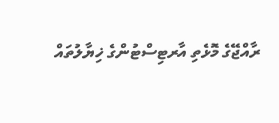ރާއްޖޭގެ މޮޅެތި އާރޓިސްޓުންގެ ޚިޔާލުތައް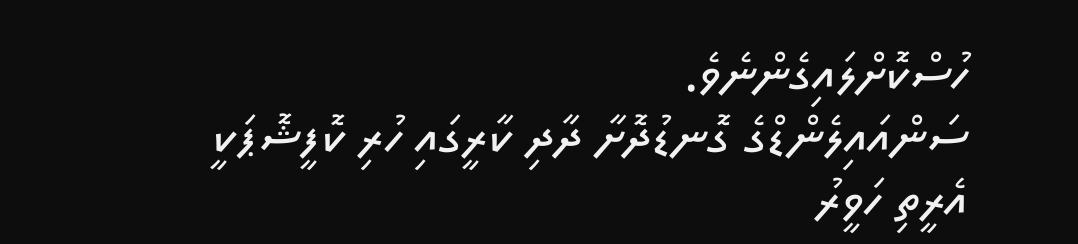ހުސްކޮށްލައިގެންނެވެ.
ސަންއައިލެންޑްގެ ގޮނޑުދޮށާ ދާދި ކާރީގައި ހުރި ކޮފީޝޮޕަކީ އެރީތި ހަވީރު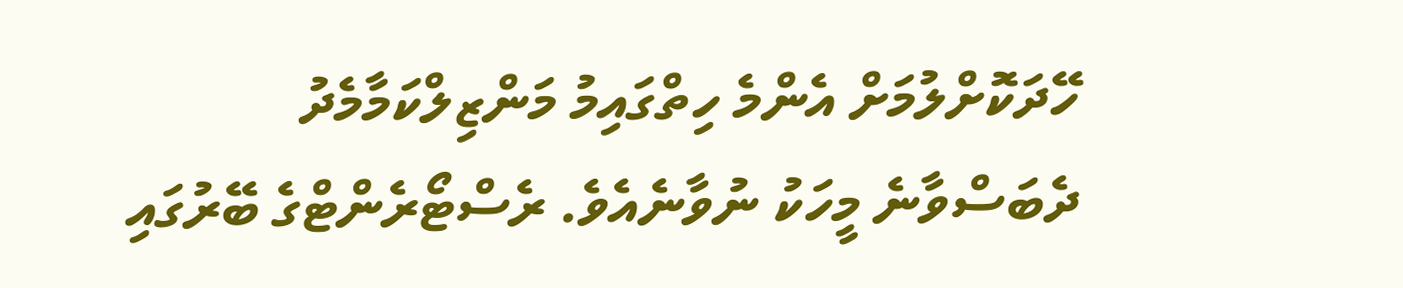ހޭދަކޮށްލުމަށް އެންމެ ހިތްގައިމު މަންޒިލްކަމާމެދު ދެބަސްވާނެ މީހަކު ނުވާނެއެވެ. ރެސްޓޯރެންޓްގެ ބޭރުގައި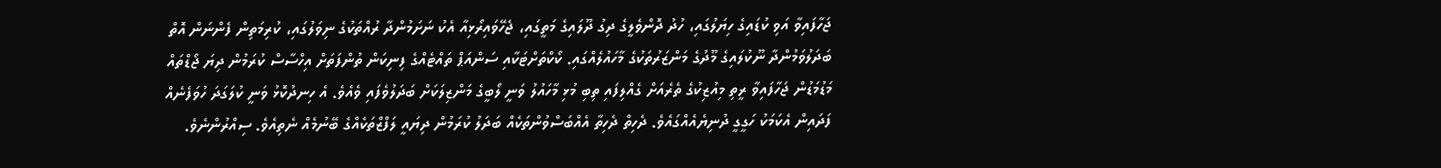ޖަހާފައިވާ އަވި ކުޑައިގެ ހިޔަލުގައި، ހުދު ދޮންވެލީގެ ދިގު ދޫލައިގެ މަތީގައި، ޖެހޭވައިރޯޅިއާ އެކު ނަށަމުންދާ ރުއްތަކުގެ ނިވަލުގައި، ކުރިމަތިން ފެންނަން އޮތް ބަދަލުވަމުންދާ ނޫކުލައިގެ މޫދުގެ މަންޒަރުތަކުގެ މާހައުލެއްގައި. ކޯކްތަށްޓަކާއި ސަންއަޕް ތައްޓެއްގެ ފިނިކަން ތުންފަތަށް އިހްސާސް ކުރަމުން ދިޔަ ޖޯޑްތައް މަޑުމަޑުން ޖަހާފައިވާ ރީތި މިއުޒިކުގެ ތެރެއަށް ގެއްލިފައި ތިބި މުޅި މާހައުލު ވަނީ ލޯބީގެ މަންޒިލަކަށް ބަދަލުވެފައި ވެއެވެ. އެ ހިނދުކޮޅު ވަނީ ކުލަގަދަ ހުވަފެނެއް ފަދައިން އެކަމަކު ހަގީގީ ދުނިޔެއެއްގައެވެ. ދެހިތް ދެހިތާ އެއްބަސްވުންތަކެއް ބަދަލު ކުރަމުން ދިޔައީ ލަފްޒްތަކެއްގެ ބޭނުމެއް ނެތިއެވެ. ސިއްރުންނެވެ.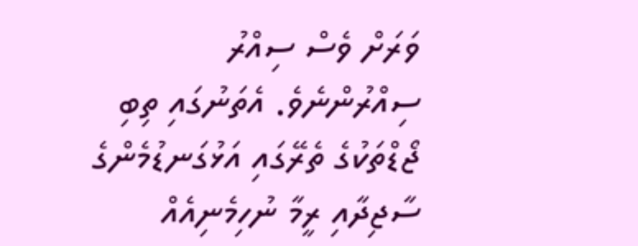ވަރަށް ވެސް ސިއްރު ސިއްރުންނެވެ. އެތަނުގައި ތިބި ޖޯޑްތަކުގެ ތެރޭގައި އަޅުގަނޑުމެންގެ ސާޖިދާއި ރީމާ ނުހިމެނިއެއް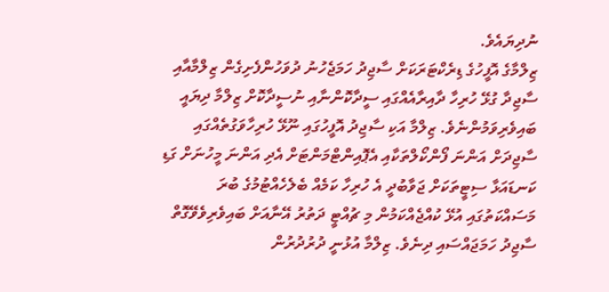ނުދިޔައެވެ.
ޒިލްމާގެ އޮފީހުގެ ޑިރެކްޓަރަކަށް ސާޖިދު ހަމަޖެހުނު ދުވަހުންފެށިގެން ޒިލްމާއާއި ސާޖިދާ ގުޅޭ ހުރިހާ ދާއިރާއެއްގައި ސީދާކޮންނާއި ނުސީދާކޮށް ޒިލްމާ ދިޔައީ ބައިވެރިވަމުންނެވެ. ޒިލްމާ އަކި ސާޖިދު އޮފީހުގައި ނޫޅޭ ހުރިހާވަގުތެއްގައި ސާޖިދަށް އަންނަ ފޯންކޯލްތަކާއި އެޕޮއިންޓްމަންޓަށް އެދި އަންނަ މީހުނަށް ގަޑި ކަނޑައަޅާ ސިޓީތަކަށް ޖަވާބުދީ އެ ހުރިހާ ކަމެއް ބެލެހެއްޓުމުގެ ބުރަ މަސައްކަތުގައި އުޅޭ ކުއްޖެއްކަމުން މި ޗުއްޓީ ދަތުރު އޭނާއަށް ބައިވެރިވެވޭގޮތް ސާޖިދު ހަމަޖައްސައި ދިނެވެ. ޒިލްމާ އުޅުނީ ދުރުދުރުން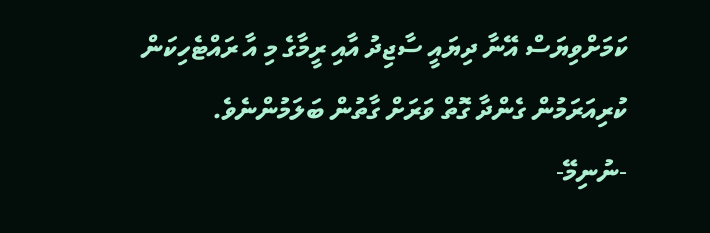ކަމަށްވިޔަސް އޭނާ ދިޔައީ ސާޖިދު އާއި ރީމާގެ މި އާ ރައްޓެހިކަން ކުރިއަރަމުން ގެންދާ ގޮތް ވަރަށް ގާތުން ބަލަމުންނެވެ.
-ނުނިމޭ-